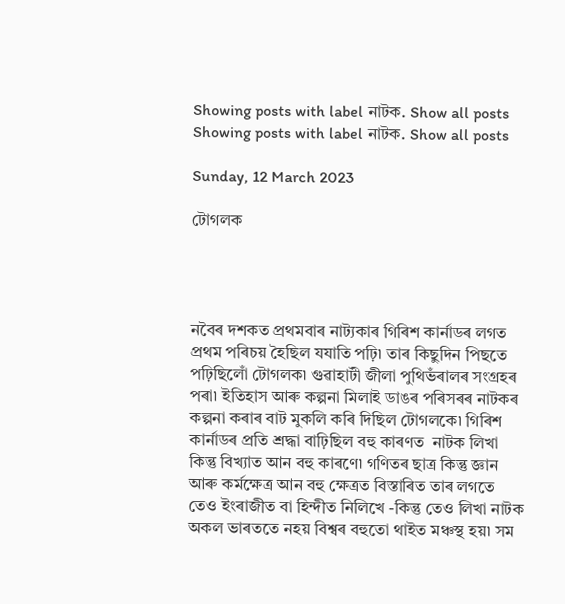Showing posts with label নাটক. Show all posts
Showing posts with label নাটক. Show all posts

Sunday, 12 March 2023

টোগলক




নবৈৰ দশকত প্ৰথমবাৰ নাট্যকাৰ গিৰিশ কাৰ্নাডৰ লগত প্ৰথম পৰিচয় হৈছিল যযাতি পঢ়ি৷ তাৰ কিছুদিন পিছতে পঢ়িছিলোঁ টোগলক৷ গুৱাহাটী জীলা পুথিভঁৰালৰ সংগ্ৰহৰ পৰা৷ ইতিহাস আৰু কল্পনা মিলাই ডাঙৰ পৰিসৰৰ নাটকৰ কল্পনা কৰাৰ বাট মুকলি কৰি দিছিল টোগলকে৷ গিৰিশ কাৰ্নাডৰ প্ৰতি শ্ৰদ্ধা বাঢ়িছিল বহু কাৰণত  নাটক লিখা কিন্তু বিখ্যাত আন বহু কাৰণে৷ গণিতৰ ছাত্ৰ কিন্তু জ্ঞান আৰু কৰ্মক্ষেত্ৰ আন বহু ক্ষেত্ৰত বিস্তাৰিত তাৰ লগতে তেও ইংৰাজীত বা হিন্দীত নিলিখে -কিন্তু তেও লিখা নাটক অকল ভাৰততে নহয় বিশ্বৰ বহুতো থাইত মঞ্চস্থ হয়৷ সম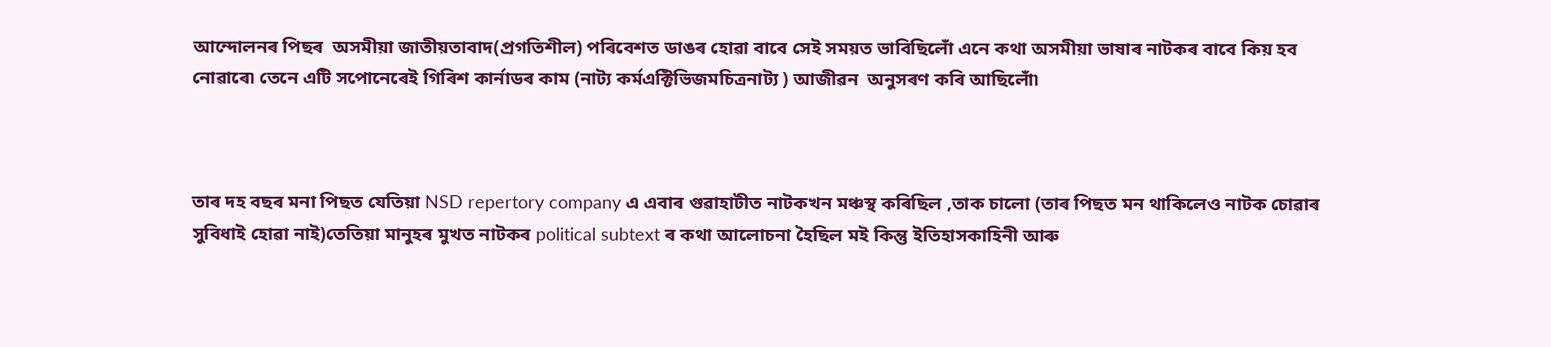আন্দোলনৰ পিছৰ  অসমীয়া জাতীয়তাবাদ(প্ৰগতিশীল) পৰিবেশত ডাঙৰ হোৱা বাবে সেই সময়ত ভাবিছিলোঁ এনে কথা অসমীয়া ভাষাৰ নাটকৰ বাবে কিয় হব নোৱাৰে৷ তেনে এটি সপোনেৰেই গিৰিশ কাৰ্নাডৰ কাম (নাট্য কৰ্মএক্টিভিজমচিত্ৰনাট্য ) আজীৱন  অনুসৰণ কৰি আছিলোঁ৷



তাৰ দহ বছৰ মনা পিছত যেতিয়া NSD repertory company এ এবাৰ গুৱাহাটীত নাটকখন মঞ্চস্থ কৰিছিল ,তাক চালো (তাৰ পিছত মন থাকিলেও নাটক চোৱাৰ সুবিধাই হোৱা নাই)তেতিয়া মানুহৰ মুখত নাটকৰ political subtext ৰ কথা আলোচনা হৈছিল মই কিন্তু ইতিহাসকাহিনী আৰু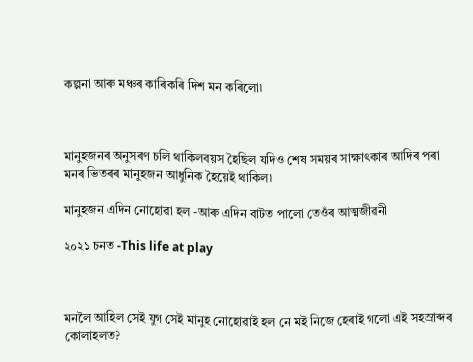কল্পনা আৰু মঞ্চৰ কাৰিকৰি দিশ মন কৰিলো৷



মানুহজনৰ অনুসৰণ চলি থাকিলবয়স হৈছিল যদিও শেষ সময়ৰ সাক্ষাৎকাৰ আদিৰ পৰা মনৰ ভিতৰৰ মানুহজন আধুনিক হৈয়েই থাকিল৷

মানুহজন এদিন নোহোৱা হল -আৰু এদিন বাটত পালো তেওঁৰ আত্মজীৱনী

২০২১ চনত -This life at play



মনলৈ আহিল সেই যুগ সেই মানুহ নোহোৱাই হল নে মই নিজে হেৰাই গলো এই সহস্ৰাব্দৰ কোলাহলত?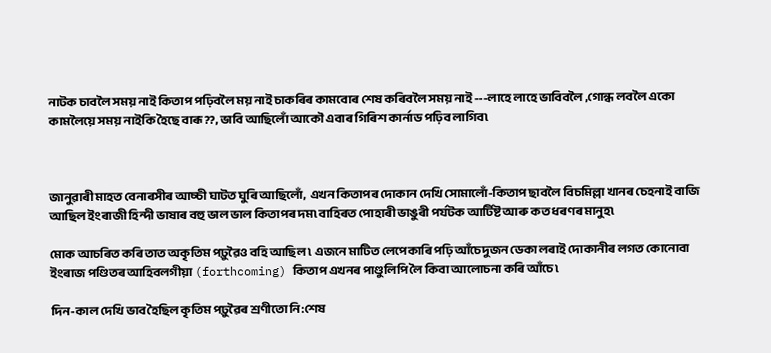নাটক চাবলৈ সময় নাই কিতাপ পঢ়িবলৈ ময় নাই চাকৰিৰ কামবোৰ শেষ কৰিবলৈ সময় নাই ---লাহে লাহে ভাবিবলৈ ,গোন্ধ লবলৈ একো কামলৈয়ে সময় নাইকি হৈছে বাৰূ??, ভাবি আছিলোঁ আকৌ এবাৰ গিৰিশ কাৰ্নাড পঢ়িব লাগিব৷



জানুৱাৰী মাহত বেনাৰসীৰ আচ্চী ঘাটত ঘুৰি আছিলোঁ,  এখন কিতাপৰ দোকান দেখি সোমালোঁ-কিতাপ ছাবলৈ বিচমিল্লা খানৰ চেহনাই বাজি আছিল ইংৰাজী হিন্দী ভাষাৰ বহু ভাল ভাল কিতাপৰ দম৷ বাহিৰত পোহাৰী ভাঙুৰী পৰ্যটক আৰ্টিষ্ট আৰু কত ধৰণৰ মানুহ৷

মোক আচৰিত কৰি তাত অকৃতিম পঢ়ুৱৈও বহি আছিল ৷  এজনে মাটিত লেপেকাৰি পঢ়ি আঁচেদুজন ডেকা লৰাই দোকানীৰ লগত কোনোবা ইংৰাজ পণ্ডিতৰ আহিবলগীয়া (forthcoming) কিতাপ এখনৰ পাণ্ডুলিপি লৈ কিবা আলোচনা কৰি আঁচে ৷

দিন-কাল দেখি ভাব হৈছিল কৃতিম পঢ়ুৱৈৰ শ্ৰণীতো নি:শেষ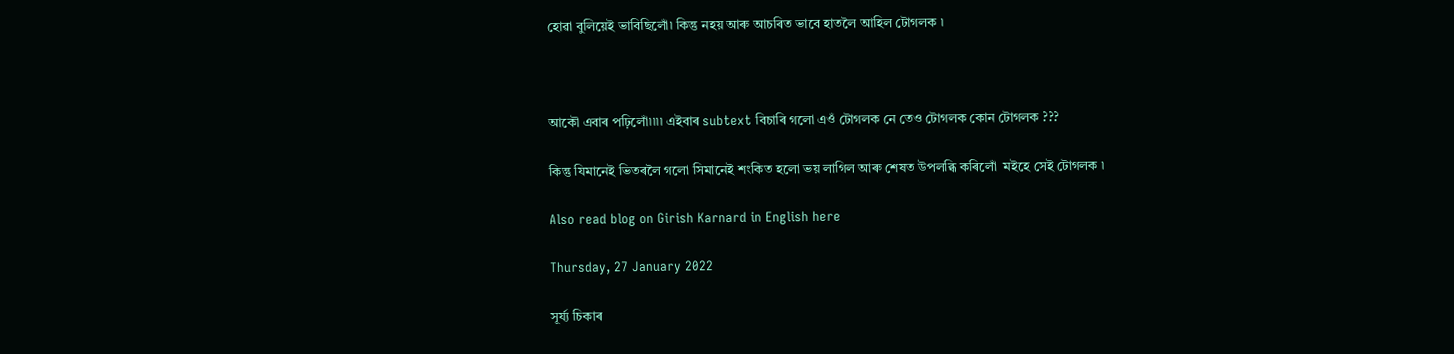হোৱা বুলিয়েই ভাবিছিলোঁ৷ কিন্তু নহয় আৰু আচৰিত ভাবে হাতলৈ আহিল টোগলক ৷



আকৌ এবাৰ পঢ়িলোঁ৷৷৷৷ এইবাৰ subtext বিচাৰি গলো এওঁ টোগলক নে তেও টোগলক কোন টোগলক ???

কিন্তু যিমানেই ভিতৰলৈ গলো সিমানেই শংকিত হলো ভয় লাগিল আৰু শেষত উপলব্ধি কৰিলোঁ  মইহে সেই টোগলক ৷

Also read blog on Girish Karnard in English here

Thursday, 27 January 2022

সূৰ্য্য চিকাৰ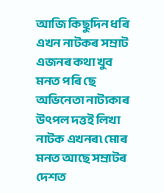আজি কিছুদিন ধৰি এখন নাটকৰ সম্ৰাট এজনৰ কথা খুব মনত পৰি ছে অভিনেতা নাট্যকাৰ উৎপল দত্তই লিখা নাটক এখনৰ৷ মোৰ মনত আছে সম্ৰাটৰ দেশত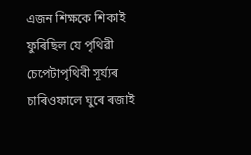এজন শিক্ষকে শিকাই ফুৰিছিল যে পৃথিৱী চেপেটাপৃথিবী সূৰ্য্যৰ চাৰিওফালে ঘুৰে ৰজাই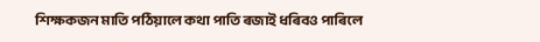শিক্ষকজন মাতি পঠিয়ালে কথা পাতি ৰজাই ধৰিবও পাৰিলে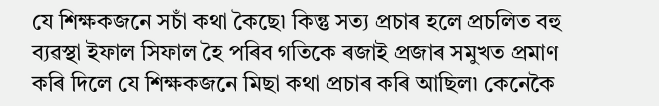যে শিক্ষকজনে সচাঁ কথা কৈছে৷ কিন্তু সত্য প্ৰচাৰ হলে প্ৰচলিত বহু ব্যৱস্থা ইফাল সিফাল হৈ পৰিব গতিকে ৰজাই প্ৰজাৰ সমুখত প্ৰমাণ কৰি দিলে যে শিক্ষকজনে মিছা কথা প্ৰচাৰ কৰি আছিল৷ কেনেকৈ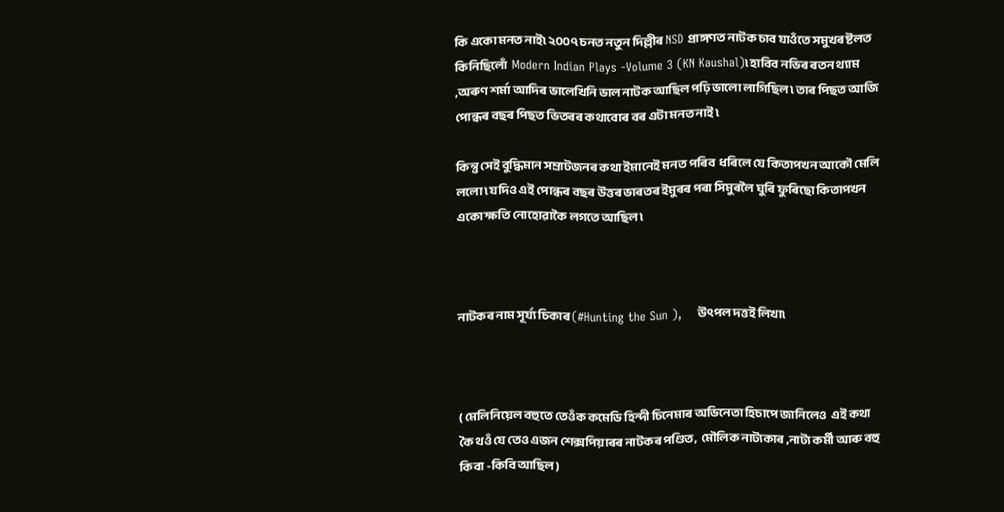কি একো মনত নাই৷ ২০০৭ চনত নতুন দিল্লীৰ NSD প্ৰাঙ্গণত নাটক চাব যাওঁতে সমুখৰ ষ্টলত কিনিছিলোঁ  Modern Indian Plays -Volume 3 (KN Kaushal)৷ হাবিব নভিৰ ৰতন থ্যাম ,অৰুণ শৰ্মা আদিৰ ভালেখিনি ভাল নাটক আছিল পঢ়ি ভালো লাগিছিল ৷ তাৰ পিছত আজি পোন্ধৰ বছৰ পিছত ভিতৰৰ কথাবোৰ বৰ এটা মনত নাই ৷

কিন্তু সেই বুদ্ধিমান সম্ৰাটজনৰ কথা ইমানেই মনত পৰিব  ধৰিলে যে কিতাপখন আকৌ মেলি ললো ৷ যদিও এই পোন্ধৰ বছৰ উত্তৰ ভাৰতৰ ইমুৰৰ পৰা সিমুৰলৈ ঘুৰি ফুৰিছো কিতাপখন একো ক্ষতি নোহোৱাকৈ লগতে আছিল ৷



নাটকৰ নাম সূৰ্য্য চিকাৰ (#Hunting the Sun ),    উৎপল দত্তই লিখা৷



( মেলিনিয়েল বহুতে তেওঁক কমেডি হিন্দী চিনেমাৰ অভিনেতা হিচাপে জানিলেও  এই কথা কৈ থওঁ যে তেও এজন শেক্সপিয়াৰৰ নাটকৰ পণ্ডিত,  মৌলিক নাট্যকাৰ ,নাট্য কৰ্মী আৰু বহু কিবা -কিবি আছিল)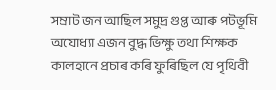সম্ৰাট জন আছিল সমুদ্ৰ গুপ্ত আৰু পটভূমি অযোধ্যা এজন বুদ্ধ ভিক্ষু তথা শিক্ষক কালহানে প্ৰচাৰ কৰি ফুৰিছিল যে পৃথিবী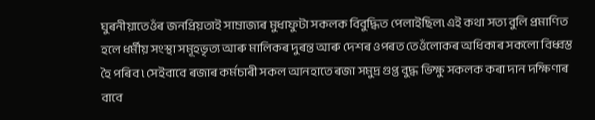ঘুৰনীয়াতেওঁৰ জনপ্ৰিয়তাই সাম্ৰাজ্যৰ মুধাফুটা সকলক বিবুদ্ধিত পেলাইছিল৷ এই কথা সত্য বুলি প্ৰমাণিত হলে ধৰ্মীয় সংস্থা সমূহভৃত্য আৰু মালিকৰ দুৰন্ত আৰু দেশৰ ওপৰত তেওঁলোকৰ অধিকাৰ সকলো বিধ্বস্ত হৈ পৰিব ৷ সেইবাবে ৰজাৰ কৰ্মচাৰী সকল আনহাতে ৰজা সমুদ্ৰ গুপ্ত বুদ্ধ ভিক্ষু সকলক কৰা দান দক্ষিণাৰ বাবে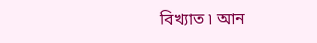বিখ্যাত ৷ আন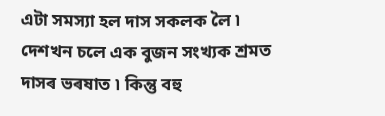এটা সমস্যা হল দাস সকলক লৈ ৷ দেশখন চলে এক বুজন সংখ্যক শ্ৰমত দাসৰ ভৰষাত ৷ কিন্তু বহু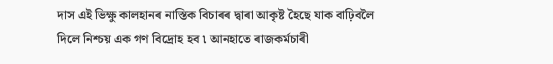দাস এই ভিক্ষু কালহানৰ নাস্তিক বিচাৰৰ দ্বাৰা আকৃষ্ট হৈছে যাক বাঢ়িবলৈ দিলে নিশ্চয় এক গণ বিদ্ৰোহ হব ৷ আনহাতে ৰাজকৰ্মচাৰী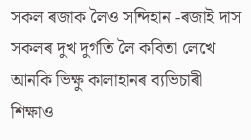সকল ৰজাক লৈও সন্দিহান -ৰজাই দাস সকলৰ দুখ দুৰ্গতি লৈ কবিতা লেখে আনকি ভিক্ষু কালাহানৰ ব্যভিচাৰী শিক্ষাও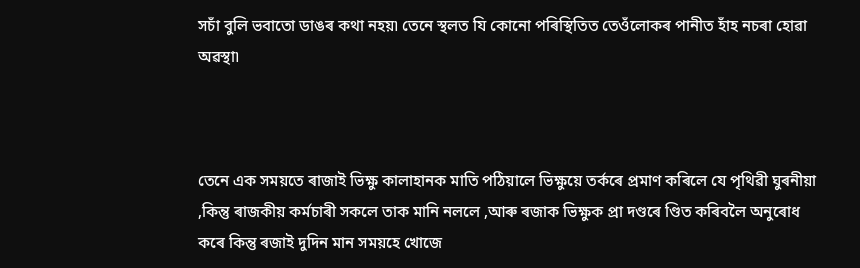সচাঁ বুলি ভবাতো ডাঙৰ কথা নহয়৷ তেনে স্থলত যি কোনো পৰিস্থিতিত তেওঁলোকৰ পানীত হাঁহ নচৰা হোৱা অৱস্থা৷



তেনে এক সময়তে ৰাজাই ভিক্ষু কালাহানক মাতি পঠিয়ালে ভিক্ষুয়ে তৰ্কৰে প্ৰমাণ কৰিলে যে পৃথিৱী ঘুৰনীয়া ,কিন্তু ৰাজকীয় কৰ্মচাৰী সকলে তাক মানি নললে ,আৰু ৰজাক ভিক্ষুক প্ৰা দণ্ডৰে ণ্ডিত কৰিবলৈ অনুৰোধ কৰে কিন্তু ৰজাই দুদিন মান সময়হে খোজে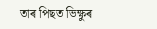তাৰ পিছত ভিক্ষুৰ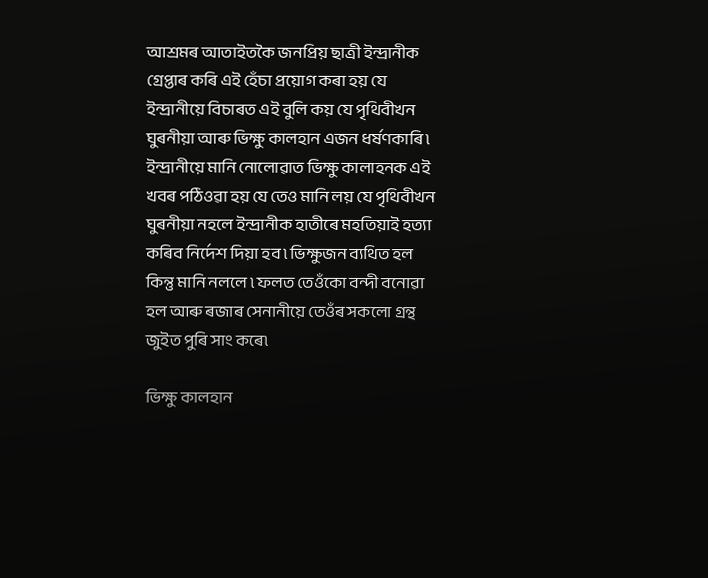আশ্ৰমৰ আতাইতকৈ জনপ্ৰিয় ছাত্ৰী ইন্দ্ৰানীক গ্ৰেপ্তাৰ কৰি এই হেঁচা প্ৰয়োগ কৰা হয় যে ইন্দ্ৰানীয়ে বিচাৰত এই বুলি কয় যে পৃথিবীখন ঘুৰনীয়া আৰু ভিক্ষু কালহান এজন ধৰ্ষণকাৰি ৷ ইন্দ্ৰানীয়ে মানি নোলোৱাত ভিক্ষু কালাহনক এই খবৰ পঠিওৱা হয় যে তেও মানি লয় যে পৃথিবীখন ঘুৰনীয়া নহলে ইন্দ্ৰানীক হাতীৰে মহতিয়াই হত্যা কৰিব নিৰ্দেশ দিয়া হব ৷ ভিক্ষুজন ব্যথিত হল কিন্তু মানি নললে ৷ ফলত তেওঁকো বন্দী বনোৱা হল আৰু ৰজাৰ সেনানীয়ে তেওঁৰ সকলো গ্ৰন্থ জুইত পুৰি সাং কৰে৷

ভিক্ষু কালহান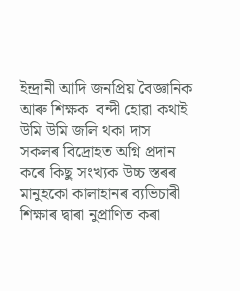ইন্দ্ৰানী আদি জনপ্ৰিয় বৈজ্ঞানিক আৰু শিক্ষক  বন্দী হোৱা কথাই উমি উমি জলি থকা দাস সকলৰ বিদ্ৰোহত অগ্নি প্ৰদান কৰে কিছু সংখ্যক উচ্চ স্তৰৰ মানুহকো কালাহানৰ ব্যভিচাৰী শিক্ষাৰ দ্বাৰা নুপ্ৰাণিত কৰা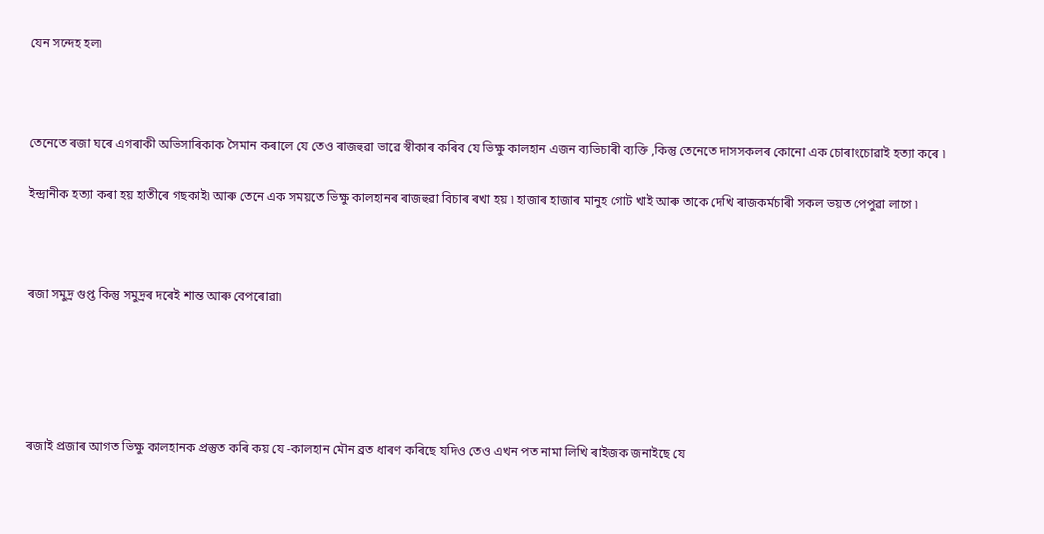যেন সন্দেহ হল৷



তেনেতে ৰজা ঘৰে এগৰাকী অভিসাৰিকাক সৈমান কৰালে যে তেও ৰাজহুৱা ভাৱে স্বীকাৰ কৰিব যে ভিক্ষু কালহান এজন ব্যভিচাৰী ব্যক্তি ,কিন্তু তেনেতে দাসসকলৰ কোনো এক চোৰাংচোৱাই হত্যা কৰে ৷

ইন্দ্ৰানীক হত্যা কৰা হয় হাতীৰে গছকাই৷ আৰু তেনে এক সময়তে ভিক্ষু কালহানৰ ৰাজহুৱা বিচাৰ ৰখা হয় ৷ হাজাৰ হাজাৰ মানুহ গোট খাই আৰু তাকে দেখি ৰাজকৰ্মচাৰী সকল ভয়ত পেপুৱা লাগে ৷



ৰজা সমুদ্ৰ গুপ্ত কিন্তু সমুদ্ৰৰ দৰেই শান্ত আৰু বেপৰোৱা৷





ৰজাই প্ৰজাৰ আগত ভিক্ষু কালহানক প্ৰস্তুত কৰি কয় যে -কালহান মৌন ব্ৰত ধাৰণ কৰিছে যদিও তেও এখন পত নামা লিখি ৰাইজক জনাইছে যে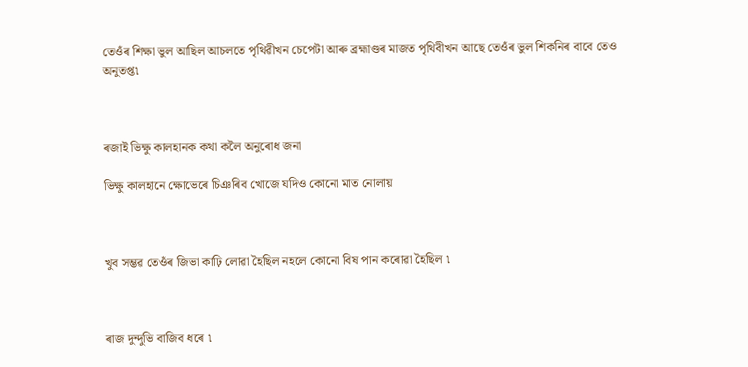তেওঁৰ শিক্ষা ভুল আছিল আচলতে পৃথিৱীখন চেপেটা আৰু ব্ৰহ্মাণ্ডৰ মাজত পৃথিবীখন আছে তেওঁৰ ভুল শিকনিৰ বাবে তেও অনুতপ্ত৷



ৰজাই ভিক্ষু কালহানক কথা কলৈ অনুৰোধ জনা

ভিক্ষু কালহানে ক্ষোভেৰে চিঞৰিব খোজে যদিও কোনো মাত নোলায়



খুব সম্ভৱ তেওঁৰ জিভা কাঢ়ি লোৱা হৈছিল নহলে কোনো বিষ পান কৰোৱা হৈছিল ৷



ৰাজ দুন্দুভি বাজিব ধৰে ৷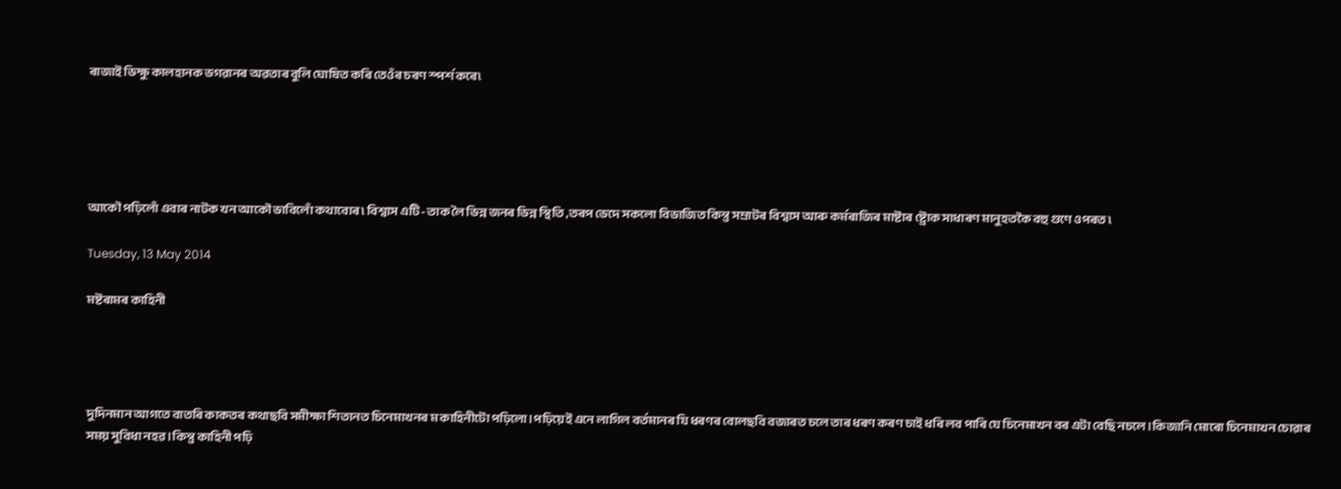ৰাজাই ভিক্ষু কালহানক ভগৱানৰ অৱতাৰ বুলি ঘোষিত কৰি তেওঁৰ চৰণ স্পৰ্শ কৰে৷





আকৌ পঢ়িলোঁ এবাৰ নাটক খন আকৌ ভাবিলোঁ কথাবোৰ ৷ বিশ্বাস এটি- তাক লৈ ভিন্ন জনৰ ভিন্ন স্থিতি ,তৰপ ভেদে সকলো বিভাজিত কিন্তু সম্ৰাটৰ বিশ্বাস আৰু কৰ্মৰাজিৰ মাষ্টাৰ ষ্ট্ৰোক সাধাৰণ মানুহতকৈ বহু গুণে ওপৰত ৷

Tuesday, 13 May 2014

মষ্টৰামৰ কাহিনী




দুদিনমান আগতে বাতৰি কাকতৰ কথাছবি সমীক্ষা শিতানত চিনেমাখনৰ ম কাহিনীটো পঢ়িলো।পঢ়িয়েই এনে লাগিল বর্তমানৰ যি ধৰণৰ বোলছবি বজাৰত চলে তাৰ ধৰণ কৰণ চাই ধৰি লব পাৰি যে চিনেমাখন বৰ এটা বেছি নচলে।কিজানি মোৰো চিনেমাখন চোৱাৰ সময় সুবিধা নহৱ।কিন্তু কাহিনী পঢ়ি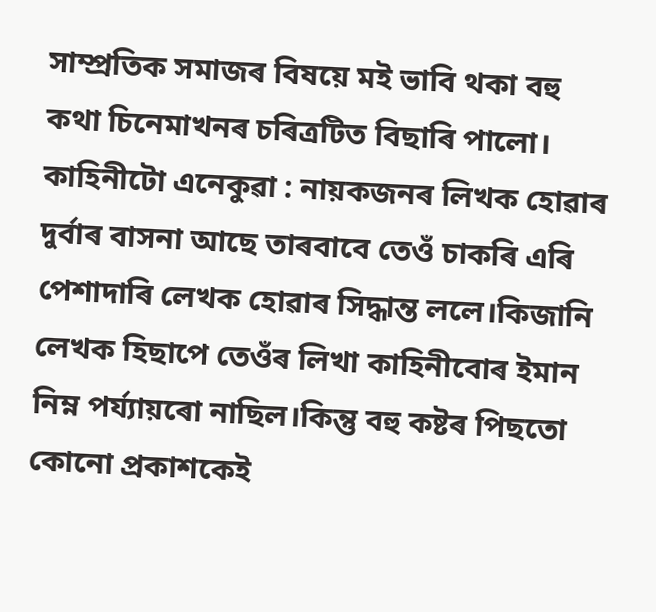সাম্প্রতিক সমাজৰ বিষয়ে মই ভাবি থকা বহু কথা চিনেমাখনৰ চৰিত্রটিত বিছাৰি পালো।
কাহিনীটো এনেকুৱা : নায়কজনৰ লিখক হোৱাৰ দুর্বাৰ বাসনা আছে তাৰবাবে তেওঁ চাকৰি এৰি পেশাদাৰি লেখক হোৱাৰ সিদ্ধান্ত ললে।কিজানি লেখক হিছাপে তেওঁৰ লিখা কাহিনীবোৰ ইমান নিম্ন পর্য্যায়ৰো নাছিল।কিন্তু বহু কষ্টৰ পিছতো কোনো প্রকাশকেই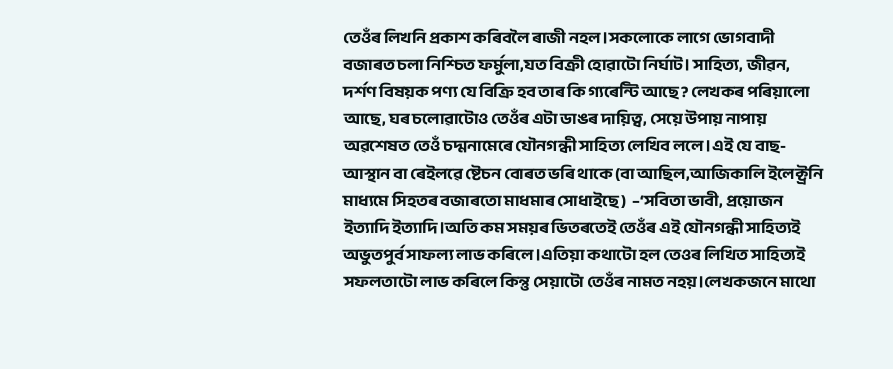তেওঁৰ লিখনি প্রকাশ কৰিবলৈ ৰাজী নহল।সকলোকে লাগে ভোগবাদী বজাৰত চলা নিশ্চিত ফর্মুলা,যত বিক্রী হোৱাটো নির্ঘাট। সাহিত্য, জীৱন, দর্শণ বিষয়ক পণ্য যে বিক্রি হব তাৰ কি গ্যৰেন্টি আছে? লেখকৰ পৰিয়ালো আছে, ঘৰ চলোৱাটোও তেওঁৰ এটা ডাঙৰ দায়িত্ব, সেয়ে উপায় নাপায় অৱশেষত তেওঁ চদ্মনামেৰে যৌনগন্ধী সাহিত্য লেখিব ললে।এই যে বাছ-আস্থান বা ৰেইলৱে ষ্টেচন বোৰত ভৰি থাকে (বা আছিল,আজিকালি ইলেক্ট্রনি মাধ্যমে সিহতৰ বজাৰতো মাধমাৰ সোধাইছে)  –‘সবিতা ভাবী, প্রয়োজন ইত্যাদি ইত্যাদি।অতি কম সময়ৰ ভিতৰতেই তেওঁৰ এই যৌনগন্ধী সাহিত্যই অভুতপুর্ব সাফল্য লাভ কৰিলে।এতিয়া কথাটো হল তেওৰ লিখিত সাহিত্যই সফলতাটো লাভ কৰিলে কিন্তু সেয়াটো তেওঁৰ নামত নহয়।লেখকজনে মাথো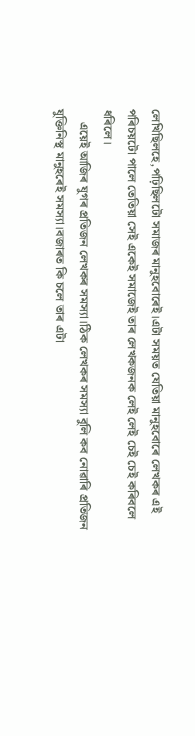লেখিছিলহে,পঢ়িছিলটো সমাজৰ মানুহবোৰেই।এটা সময়ত যেতিয়া মানুহবোৰে লেখকৰ এই পৰিচয়টো পালে তেতিয়া সেই একেই সমাজেই তাৰ লেখকজনক লেই লেই চেই চেই কৰিবলে ধৰিলে।
    এয়েই আজিৰ যুগৰ প্রতিজন লেখকৰ সমস্যা।ঠিক লেখকৰ সমস্যা বুলি কব নোৱাৰি প্রতিজন যুক্তিনিস্থ মানুহৰেই সমস্যা।বজাৰত কি চলে তাৰ এটা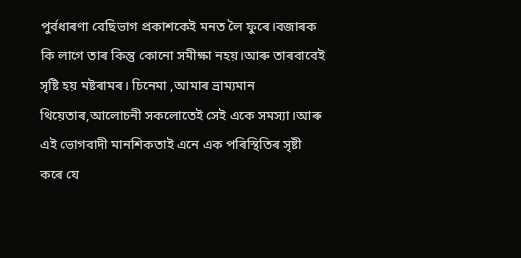পুর্বধাৰণা বেছিভাগ প্রকাশকেই মনত লৈ ফুৰে।বজাৰক কি লাগে তাৰ কিন্তু কোনো সমীক্ষা নহয়।আৰু তাৰবাবেই সৃষ্টি হয় মষ্টৰামৰ। চিনেমা ,আমাৰ ভ্রাম্যমান থিয়েতাৰ,আলোচনী সকলোতেই সেই একে সমস্যা।আৰু এই ভোগবাদী মানশিকতাই এনে এক পৰিস্থিতিৰ সৃষ্টী কৰে যে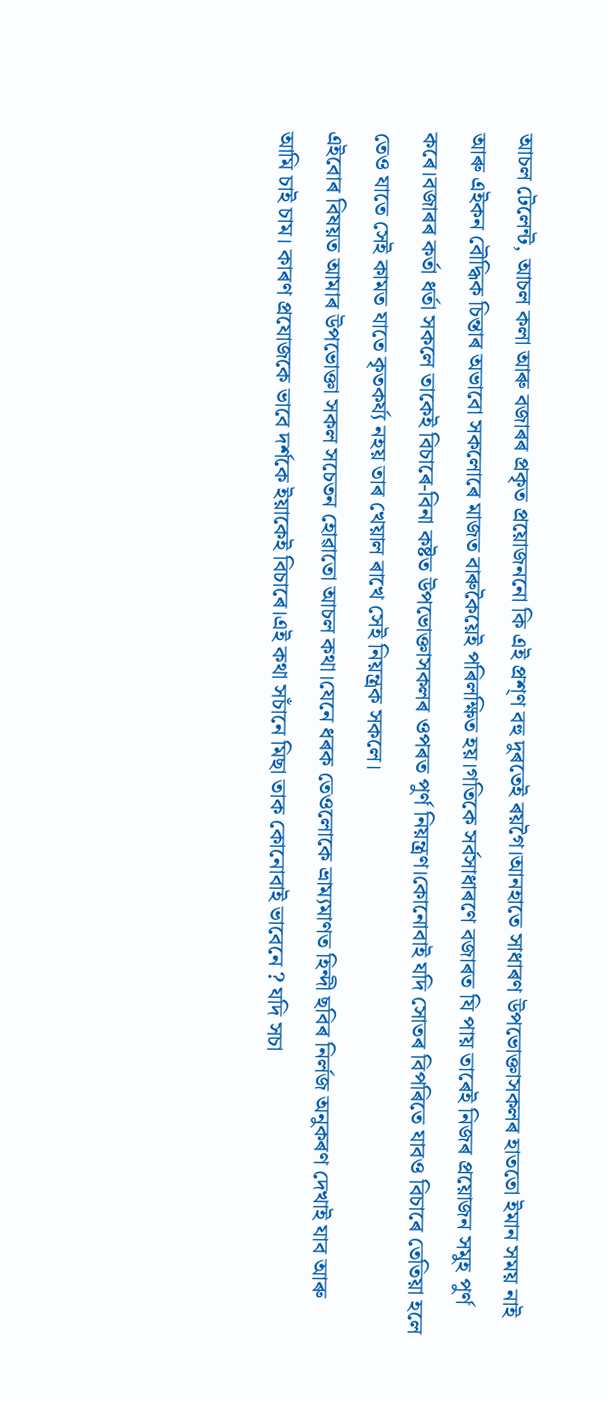আচল টেলেন্ট, আচল কলা আৰু বজাৰৰ প্রকৃত প্রয়োজননো কি এই প্রশ্ণ বহু দুৰতেই ৰয়গৈ।আনহাতে সাধাৰণ উপভোক্তাসকলৰ হাততো ইমান সময় নাই আৰু এইকন বৌদ্ধিক চিন্তাৰ অভাবো সকলোৰে মাজত বাৰুকৈয়েই পৰিলক্ষিত হয়।গতিকে সর্বসাধাৰণে বজাৰত যি পায় তাৰেই নিজৰ প্রয়োজন সমুহ পুর্ণ কৰে।বজাৰৰ কর্তা ধর্তা সকলে তাকেই বিচাৰে-বিনা কষ্টত উপভোক্তাসকলৰ ওপৰত পুর্ণ নিয়ন্ত্রণ।কোনোবাই যদি সোতৰ বিপৰিতে যাবও বিচাৰে তেতিয়া হলে তেও যাতে সেই কামত যাতে কৃতকর্য্য নহয় তাৰ খেয়াল ৰাখে সেই নিয়ন্ত্রক সকলে।
এইবোৰ বিষয়ত আমাৰ উপভোক্তা সকল সচেতন হোৱাতো আচল কথা।যেনে ধৰক তেওলোকে ভ্রাম্যমাণত হিন্দী ছবিৰ নির্লজ অনুকৰণ দেখাই যাব আৰু আমি চাই চাম। কাৰণ প্রযোজকে ভাবে দর্শকে ইয়াকেই বিচাৰে।এই কথা সচাঁনে মিছা তাক কোনোবাই ভাবেনে ? যদি সচা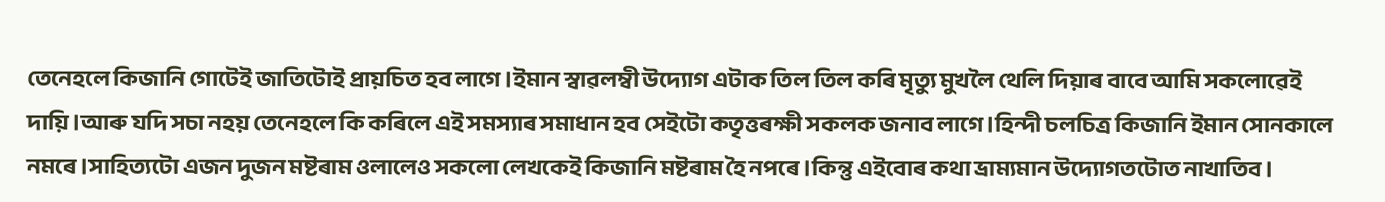তেনেহলে কিজানি গোটেই জাতিটোই প্রায়চিত হব লাগে ।ইমান স্বাৱলম্বী উদ্যোগ এটাক তিল তিল কৰি মৃত্যু মুখলৈ থেলি দিয়াৰ বাবে আমি সকলোৱেই দায়ি।আৰু যদি সচা নহয় তেনেহলে কি কৰিলে এই সমস্যাৰ সমাধান হব সেইটো কতৃত্তৰক্ষী সকলক জনাব লাগে।হিন্দী চলচিত্র কিজানি ইমান সোনকালে নমৰে।সাহিত্যটো এজন দুজন মষ্টৰাম ওলালেও সকলো লেখকেই কিজানি মষ্টৰাম হৈ নপৰে।কিন্তু এইবোৰ কথা ভ্রাম্যমান উদ্যোগতটোত নাখাতিব।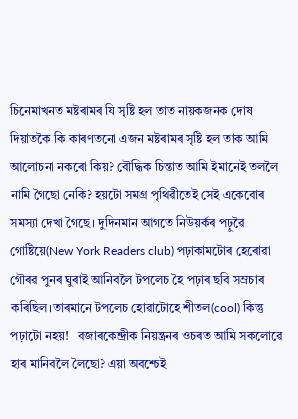চিনেমাখনত মষ্টৰামৰ যি সৃষ্টি হল তাত নায়কজনক দোষ দিয়াতকৈ কি কাৰণতনো এজন মষ্টৰামৰ সৃষ্টি হল তাক আমি আলোচনা নকৰো কিয়? বৌদ্ধিক চিন্তাত আমি ইমানেই তললৈ নামি গৈছো নেকি? হয়টো সমগ্র পৃথিৱীতেই সেই একেবোৰ সমস্যা দেখা গৈছে। দুদিনমান আগতে নিউয়র্কৰ পঢ়ুৱৈ গোষ্টিয়ে(New York Readers club) পঢ়াকামটোৰ হেৰোৱা গৌৰৱ পুনৰ ঘুৰাই আনিবলৈ টপলেচ হৈ পঢ়াৰ ছবি সম্রচাৰ কৰিছিল।তাৰমানে টপলেচ হোৱাটোহে শীতল(cool) কিন্তু পঢ়াটো নহয়!   বজাৰকেন্দ্রীক নিয়ন্ত্রনৰ ওচৰত আমি সকলোৱে হাৰ মানিবলৈ লৈছো? এয়া অবশ্চেই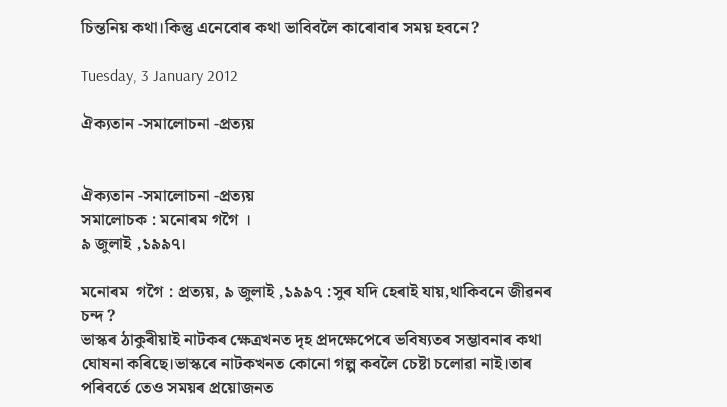চিন্তনিয় কথা।কিন্তু এনেবোৰ কথা ভাবিবলৈ কাৰোবাৰ সময় হবনে?

Tuesday, 3 January 2012

ঐক্যতান -সমালোচনা -প্রত্যয়


ঐক্যতান -সমালোচনা -প্রত্যয়
সমালোচক : মনোৰম গগৈ ।
৯ জুলাই ,১৯৯৭।

মনোৰম  গগৈ : প্রত্যয়, ৯ জুলাই ,১৯৯৭ :সুৰ যদি হেৰাই যায়,থাকিবনে জীৱনৰ চন্দ ?
ভাস্কৰ ঠাকুৰীয়াই নাটকৰ ক্ষেত্রখনত দৃহ প্রদক্ষেপেৰে ভবিষ্যতৰ সম্ভাবনাৰ কথা ঘোষনা কৰিছে।ভাস্কৰে নাটকখনত কোনো গল্প কবলৈ চেষ্টা চলোৱা নাই।তাৰ পৰিবর্তে তেও সময়ৰ প্রয়োজনত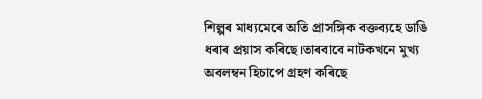শিল্পৰ মাধ্যমেৰে অতি প্রাসঙ্গিক বক্তব্যহে ডাঙি ধৰাৰ প্রয়াস কৰিছে।তাৰবাবে নাটকখনে মুখ্য অবলম্বন হিচাপে গ্রহণ কৰিছে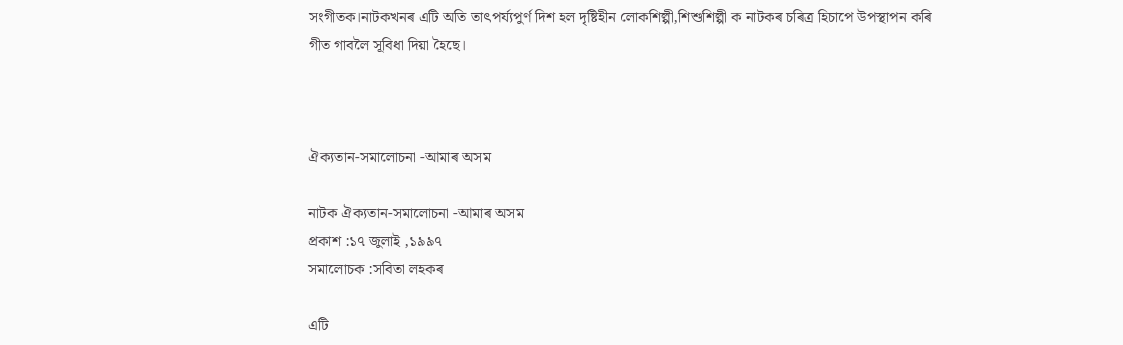সংগীতক।নাটকখনৰ এটি অতি তাৎপর্য্যপুর্ণ দিশ হল দৃষ্টিহীন লোকশিল্পী,শিশুশিল্পী ক নাটকৰ চৰিত্র হিচাপে উপস্থাপন কৰি গীত গাবলৈ সূবিধা দিয়া হৈছে।



ঐক্যতান-সমালোচনা -আমাৰ অসম

নাটক ঐক্যতান-সমালোচনা -আমাৰ অসম
প্রকাশ :১৭ জুলাই ,১৯৯৭
সমালোচক :সবিতা লহকৰ

এটি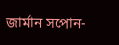জার্মান সপোন-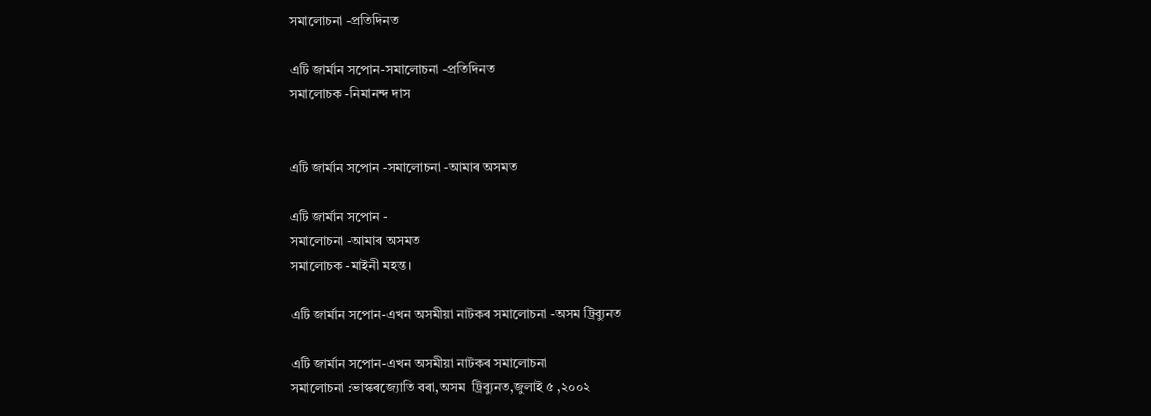সমালোচনা -প্রতিদিনত

এটি জার্মান সপোন-সমালোচনা -প্রতিদিনত
সমালোচক -নিমানন্দ দাস


এটি জার্মান সপোন -সমালোচনা -আমাৰ অসমত

এটি জার্মান সপোন -
সমালোচনা -আমাৰ অসমত
সমালোচক -মাইনী মহন্ত।

এটি জার্মান সপোন-এখন অসমীয়া নাটকৰ সমালোচনা -অসম ট্রিব্যুনত

এটি জার্মান সপোন-এখন অসমীয়া নাটকৰ সমালোচনা
সমালোচনা :ভাস্কৰজ্যোতি বৰা,অসম  ট্রিব্যুনত,জুলাই ৫ ,২০০২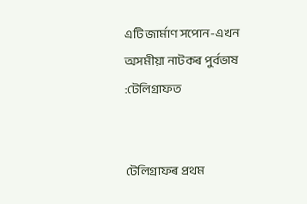এটি জার্মাণ সপোন-এখন অসমীয়া নাটকৰ পুর্বভাষ :টেলিগ্রাফত


টেলিগ্রাফৰ প্রথম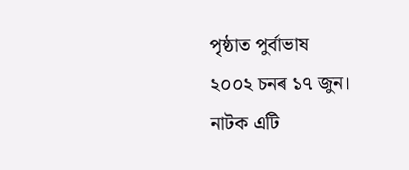পৃষ্ঠাত পুর্বাভাষ
২০০২ চনৰ ১৭ জুন।
নাটক এটি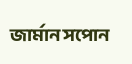জার্মান সপোন